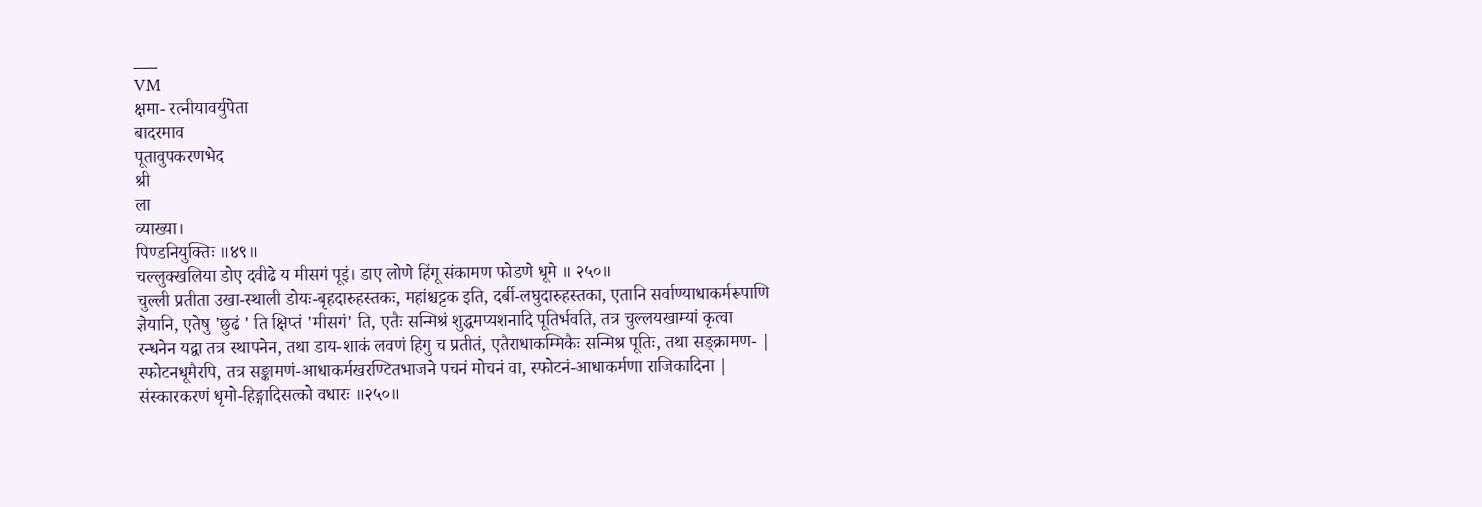___
VM
क्षमा- रत्नीयावर्युपेता
बादरमाव
पूतावुपकरणभेद
श्री
ला
व्याख्या।
पिण्डनियुक्तिः ॥४९॥
चल्लुक्खलिया डोए दवीढे य मीसगं पूइं। डाए लोणे हिंगू संकामण फोडणे धूमे ॥ २५०॥
चुल्ली प्रतीता उखा-स्थाली डोयः-बृहदारुहस्तकः, महांश्चट्टक इति, दर्बी-लघुदारुहस्तका, एतानि सर्वाण्याधाकर्मरूपाणि ज्ञेयानि, एतेषु 'छुढं ' ति क्षिप्तं 'मीसगं' ति, एतैः सन्मिश्रं शुद्धमप्यशनादि पूतिर्भवति, तत्र चुल्लयखाम्यां कृत्वा रन्धनेन यद्वा तत्र स्थापनेन, तथा डाय-शाकं लवणं हिगु च प्रतीतं, एतैराधाकम्मिकैः सन्मिश्र पूतिः, तथा सङ्क्रामण- | स्फोटनधूमैरपि, तत्र सङ्कामणं-आधाकर्मखरण्टितभाजने पचनं मोचनं वा, स्फोटनं-आधाकर्मणा राजिकादिना | संस्कारकरणं धृमो-हिङ्गादिसत्को वधारः ॥२५०॥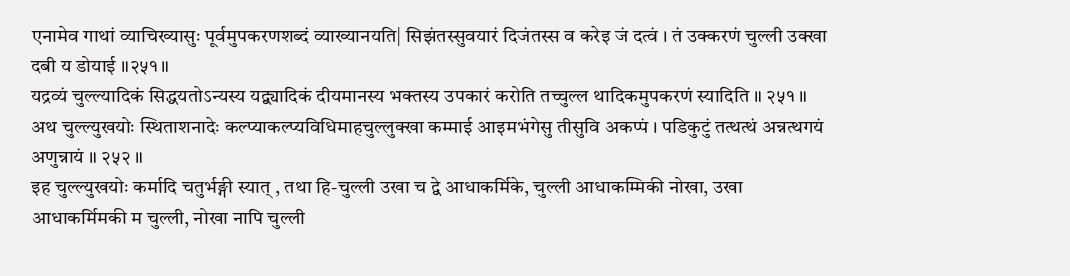एनामेव गाथां व्याचिख्यासुः पूर्वमुपकरणशब्दं व्याख्यानयति| सिझंतस्सुवयारं दिजंतस्स व करेइ जं दत्वं । तं उक्करणं चुल्ली उक्खा दबी य डोयाई ॥२५१॥
यद्रव्यं चुल्ल्यादिकं सिद्धयतोऽन्यस्य यद्व्यादिकं दीयमानस्य भक्तस्य उपकारं करोति तच्चुल्ल थादिकमुपकरणं स्यादिति ॥ २५१ ॥ अथ चुल्ल्युखयोः स्थिताशनादेः कल्प्याकल्प्यविधिमाहचुल्लुक्खा कम्माई आइमभंगेसु तीसुवि अकप्पं । पडिकुटुं तत्थत्थं अन्नत्थगयं अणुन्नायं ॥ २५२ ॥
इह चुल्ल्युखयोः कर्मादि चतुर्भङ्गी स्यात् , तथा हि-चुल्ली उखा च द्वे आधाकर्मिके, चुल्ली आधाकम्मिकी नोखा, उखा आधाकर्मिमकी म चुल्ली, नोखा नापि चुल्ली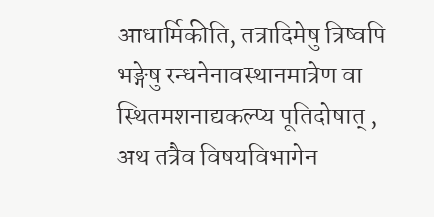आधार्मिकीति, तत्रादिमेषु त्रिष्वपि भङ्गेषु रन्धनेनावस्थानमात्रेण वा स्थितमशनाद्यकल्प्य पूतिदोषात् , अथ तत्रैव विषयविभागेन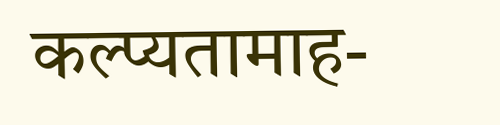कल्प्यतामाह-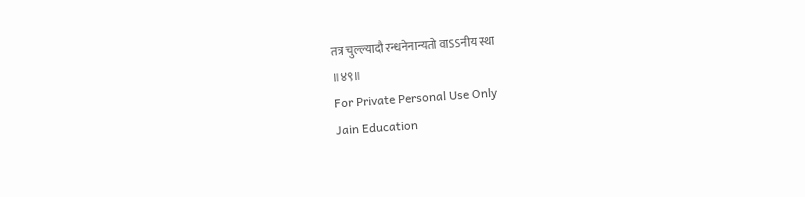तत्र चुल्ल्यादौ रन्धनेनान्यतो वाऽऽनीय स्था
॥४९॥
For Private Personal Use Only
Jain Education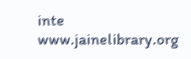inte
www.jainelibrary.org